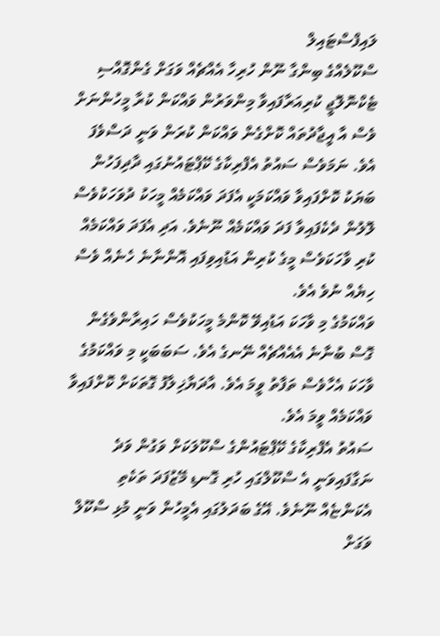ލައިފްސްޓައިލް
ސްކޫލެއްގެ ބިންގާ ނޫން ހުރިހާ އެއްޗެއް ވަގަށް ގެންގޮއްސި
ޓެކްނޮލޮޖީ ކުރިއަރާފައިވާ މިންވަރުން ވައްކަން ކުރާ މީހުންނަށް ވެސް އާ އީޖާދުތައް ކޮށްގެން ވައްކަން ކުރަން ވަނީ ދަސްވެފަ އެވެ. ނަމަވެސް ސައުތު އެފްރިކާގެ ކޭޕްޓައުނުގައި ދާދިފަހުން ބަޔަކު ކޮށްފައިވާ ވައްކަމަކީ އެފަދަ ވައްކަމެއް މީހަކު ދުވަހަކުވެސް ލޮލުން ދެކެފައިވާ ފަދަ ވައްކަމެއް ނޫނެވެ. އަދި އެފަދަ ވައްކަމެއް ކުރި ވާހަކަވެސް މީގެ ކުރިން އަޑުއިވިފައި އޮންނާނެ ހެނެއް ވެސް ހިޔެއް ނުވެ އެވެ.
ވައްކަމުގެ މި ވާހަކަ އަޑުއިވޭ ކޮންމެ މީހަކުވެސް ހައިރާންވެގެން ގޮސް ބުނާނެ އެއެއްޗެއް ނޭނގެ އެވެ. ސަބަބަކީ މި ވައްކަމުގެ ވާހަކަ އެހާވެސް ތަފާތު ވީމަ އެވެ. އާދަޔާޚިލާފު ގޮތަކަށް ކޮށްފައިވާ ވައްކަމެއް ވީމަ އެވެ.
ސައުތު އެފްރިކާގެ ކޭޕްޓައުންގެ ސްކޫލަކަށް ވަގުން ވަދެ ނަގާފައިވަނީ އެ ސްކޫލްގައި ހުރި ގޮނޑި މޭޒުފަދަ ތަކެތި އެކަންޏެއް ނޫނެވެ. އޭގެ ބަދަލުގައި އެމީހުން ވަނީ މުޅި ސްކޫލް ވަގަށް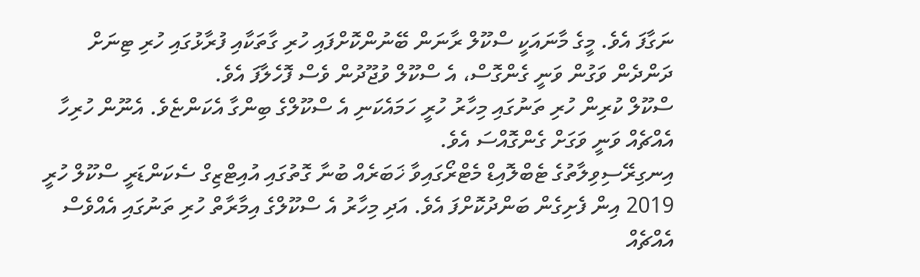ނަގާފަ އެވެ. މީގެ މާނައަކީ ސްކޫލް ރާނަން ބޭނުންކޮށްފައި ހުރި ގާތަކާއި ފުރާޅުގައި ހުރި ޓިނަށް ދަންދެން ވަގުން ވަނީ ގެންގޮސް، އެ ސްކޫލް ވުޖޫދުން ވެސް ފޮހެލާފަ އެވެ.
ސްކޫލް ކުރިން ހުރި ތަނުގައި މިހާރު ހުރީ ހަމައެކަނި އެ ސްކޫލްގެ ބިންގާ އެކަންޏެވެ. އެނޫން ހުރިހާ އެއްޗެއް ވަނީ ވަގަށް ގެންގޮއްސަ އެވެ.
އިނގިރޭސިވިލާތުގެ ޓެބްލޮއިޑް މެޓްރޯގައިވާ ޚަބަރެއް ބުނާ ގޮތުގައި އުއިޓްޒިގް ސެކަންޑަރީ ސްކޫލް ހުރީ 2019 އިން ފެށިގެން ބަންދުކޮށްފަ އެވެ. އަދި މިހާރު އެ ސްކޫލްގެ އިމާރާތް ހުރި ތަނުގައި އެއްވެސް އެއްޗެއް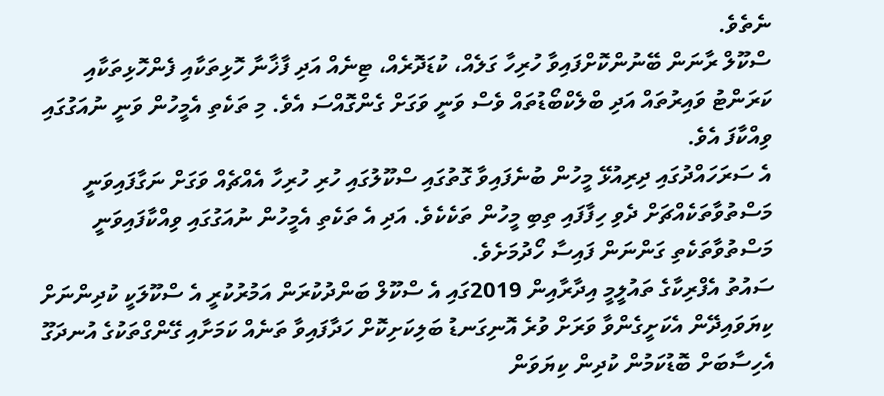ނެތެވެ.
ސްކޫލް ރާނަން ބޭނުންކޮށްފައިވާ ހުރިހާ ގަލެއް، ކުޑަދޮރެއް، ޓިނެއް އަދި ފާޚާނާ ހޮޅިތަކާއި ފެންހޮޅިތަކާއި ކަރަންޓު ވައިރުތައް އަދި ބްލެކްބޯޑުތައް ވެސް ވަނީ ވަގަށް ގެންގޮއްސަ އެވެ. މި ތަކެތި އެމީހުން ވަނީ ނުއަގުގައި ވިއްކާފަ އެވެ.
އެ ސަރަހައްދުގައި ދިރިއުޅޭ މީހުން ބުނެފައިވާ ގޮތުގައި ސްކޫލުގައި ހުރި ހުރިހާ އެއްޗެއް ވަގަށް ނަގާފައިވަނީ މަސްތުވާތަކެއްޗަށް ދެވި ހިފާފައި ތިބި މީހުން ތަކެކެވެ. އަދި އެ ތަކެތި އެމީހުން ނުއަގުގައި ވިއްކާފައިވަނީ މަސްތުވާތަކެތި ގަންނަން ފައިސާ ހޯދުމަށެވެ.
ސައުތު އެފްރިކާގެ ތައުލީމީ އިދާރާއިން 2019ގައި އެ ސްކޫލް ބަންދުކުރަން އަމުރުކުރީ އެ ސްކޫލަކީ ކުދިންނަށް ކިޔަވައިދޭން އެކަށީގެންވާ ވަރަށް ވުރެ އޮނިގަނޑު ބަލިކަށިކޮށް ހަދާފައިވާ ތަނެއް ކަމަށާއި ގޭންގްތަކުގެ އުނދަގޫ އެހިސާބަށް ބޮޑުކަމުން ކުދިން ކިޔަވަން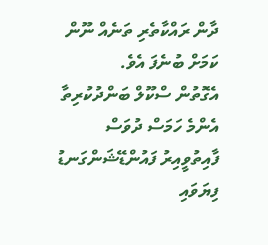ދާން ރައްކާތެރި ތަނެއް ނޫން ކަމަށް ބުނެފަ އެވެ.
އެގޮތުން ސްކޫލް ބަންދުކުރިތާ އެންމެ ހަމަސް ދުވަސް ފާއިތުވީއިރު ފައުންޑޭޝަންގަނޑު ފިޔަވައި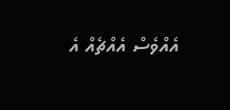އެއްވެސް އެއްޗެއް އެ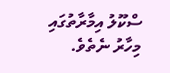ސްކޫލު އިމާރާތުގައި މިހާރު ނެތެވެ.